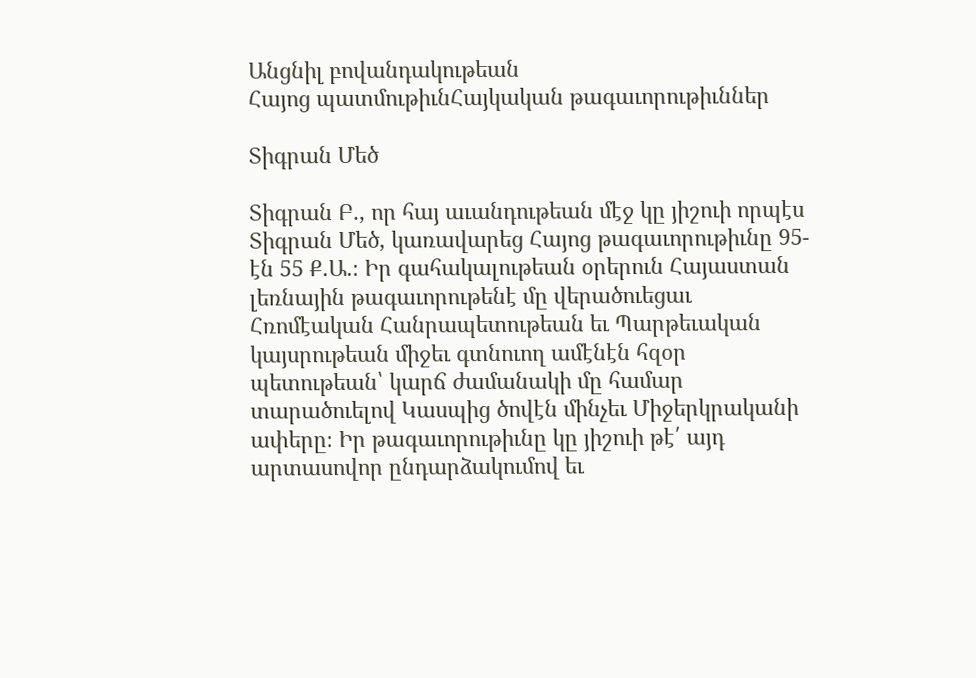Անցնիլ բովանդակութեան
Հայոց պատմութիւնՀայկական թագաւորութիւններ

Տիգրան Մեծ

Տիգրան Բ., որ հայ աւանդութեան մէջ կը յիշուի որպէս Տիգրան Մեծ, կառավարեց Հայոց թագաւորութիւնը 95-էն 55 Ք.Ա.։ Իր գահակալութեան օրերուն Հայաստան լեռնային թագաւորութենէ մը վերածուեցաւ Հռոմէական Հանրապետութեան եւ Պարթեւական կայսրութեան միջեւ գտնուող ամէնէն հզօր պետութեան՝ կարճ ժամանակի մը համար տարածուելով Կասպից ծովէն մինչեւ Միջերկրականի ափերը։ Իր թագաւորութիւնը կը յիշուի թէ՛ այդ արտասովոր ընդարձակումով եւ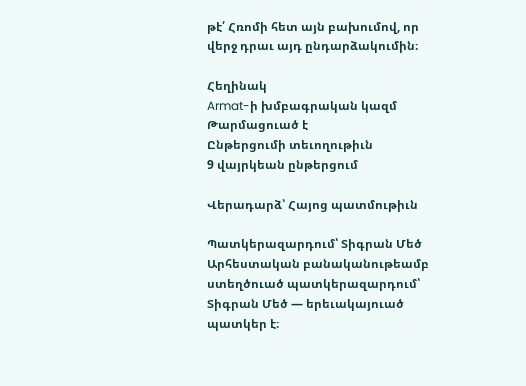թէ՛ Հռոմի հետ այն բախումով, որ վերջ դրաւ այդ ընդարձակումին։

Հեղինակ
Armat-ի խմբագրական կազմ
Թարմացուած է
Ընթերցումի տեւողութիւն
9 վայրկեան ընթերցում

Վերադարձ՝ Հայոց պատմութիւն

Պատկերազարդում՝ Տիգրան Մեծ
Արհեստական բանականութեամբ ստեղծուած պատկերազարդում՝ Տիգրան Մեծ — երեւակայուած պատկեր է։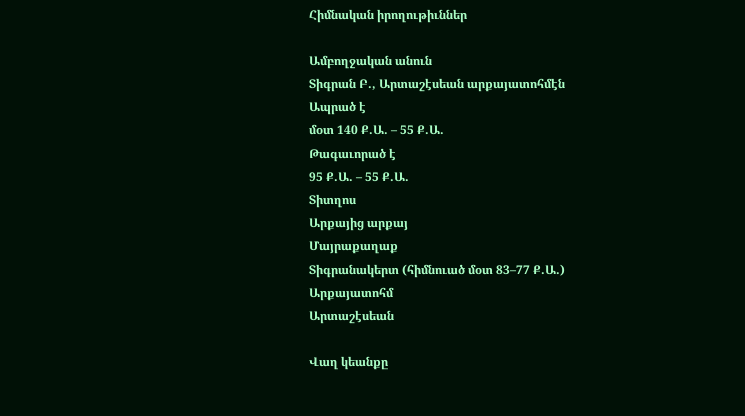Հիմնական իրողութիւններ

Ամբողջական անուն
Տիգրան Բ., Արտաշէսեան արքայատոհմէն
Ապրած է
մօտ 140 Ք.Ա. – 55 Ք.Ա.
Թագաւորած է
95 Ք.Ա. – 55 Ք.Ա.
Տիտղոս
Արքայից արքայ
Մայրաքաղաք
Տիգրանակերտ (հիմնուած մօտ 83–77 Ք.Ա.)
Արքայատոհմ
Արտաշէսեան

Վաղ կեանքը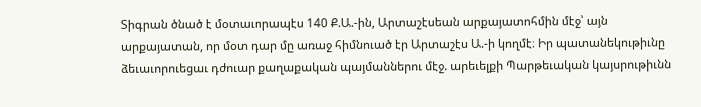Տիգրան ծնած է մօտաւորապէս 140 Ք.Ա.-ին, Արտաշէսեան արքայատոհմին մէջ՝ այն արքայատան, որ մօտ դար մը առաջ հիմնուած էր Արտաշէս Ա.-ի կողմէ։ Իր պատանեկութիւնը ձեւաւորուեցաւ դժուար քաղաքական պայմաններու մէջ. արեւելքի Պարթեւական կայսրութիւնն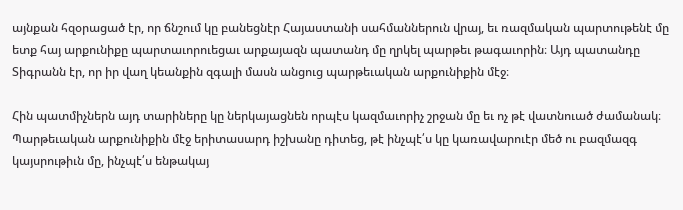այնքան հզօրացած էր, որ ճնշում կը բանեցնէր Հայաստանի սահմաններուն վրայ, եւ ռազմական պարտութենէ մը ետք հայ արքունիքը պարտաւորուեցաւ արքայազն պատանդ մը ղրկել պարթեւ թագաւորին։ Այդ պատանդը Տիգրանն էր, որ իր վաղ կեանքին զգալի մասն անցուց պարթեւական արքունիքին մէջ։

Հին պատմիչներն այդ տարիները կը ներկայացնեն որպէս կազմաւորիչ շրջան մը եւ ոչ թէ վատնուած ժամանակ։ Պարթեւական արքունիքին մէջ երիտասարդ իշխանը դիտեց, թէ ինչպէ՛ս կը կառավարուէր մեծ ու բազմազգ կայսրութիւն մը, ինչպէ՛ս ենթակայ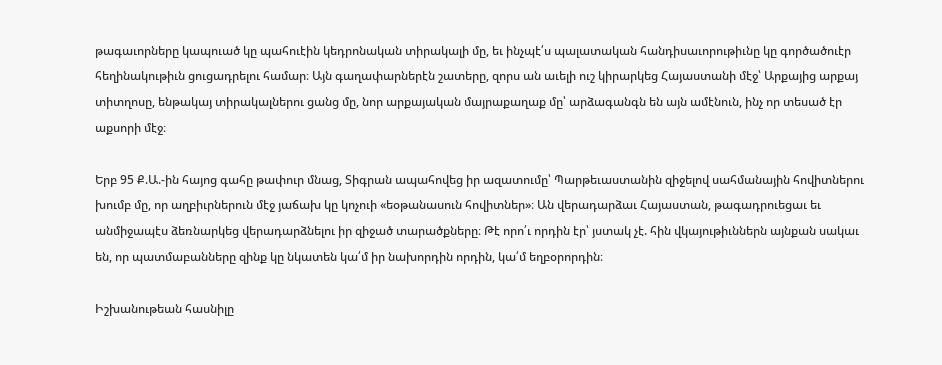թագաւորները կապուած կը պահուէին կեդրոնական տիրակալի մը, եւ ինչպէ՛ս պալատական հանդիսաւորութիւնը կը գործածուէր հեղինակութիւն ցուցադրելու համար։ Այն գաղափարներէն շատերը, զորս ան աւելի ուշ կիրարկեց Հայաստանի մէջ՝ Արքայից արքայ տիտղոսը, ենթակայ տիրակալներու ցանց մը, նոր արքայական մայրաքաղաք մը՝ արձագանգն են այն ամէնուն, ինչ որ տեսած էր աքսորի մէջ։

Երբ 95 Ք.Ա.-ին հայոց գահը թափուր մնաց, Տիգրան ապահովեց իր ազատումը՝ Պարթեւաստանին զիջելով սահմանային հովիտներու խումբ մը, որ աղբիւրներուն մէջ յաճախ կը կոչուի «եօթանասուն հովիտներ»։ Ան վերադարձաւ Հայաստան, թագադրուեցաւ եւ անմիջապէս ձեռնարկեց վերադարձնելու իր զիջած տարածքները։ Թէ որո՛ւ որդին էր՝ յստակ չէ. հին վկայութիւններն այնքան սակաւ են, որ պատմաբանները զինք կը նկատեն կա՛մ իր նախորդին որդին, կա՛մ եղբօրորդին։

Իշխանութեան հասնիլը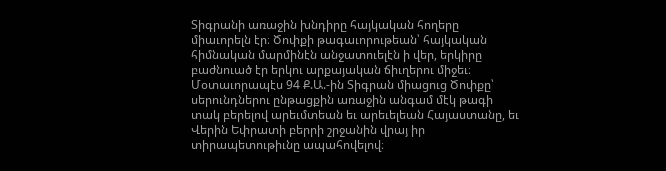Տիգրանի առաջին խնդիրը հայկական հողերը միաւորելն էր։ Ծոփքի թագաւորութեան՝ հայկական հիմնական մարմինէն անջատուելէն ի վեր, երկիրը բաժնուած էր երկու արքայական ճիւղերու միջեւ։ Մօտաւորապէս 94 Ք.Ա.-ին Տիգրան միացուց Ծոփքը՝ սերունդներու ընթացքին առաջին անգամ մէկ թագի տակ բերելով արեւմտեան եւ արեւելեան Հայաստանը, եւ Վերին Եփրատի բերրի շրջանին վրայ իր տիրապետութիւնը ապահովելով։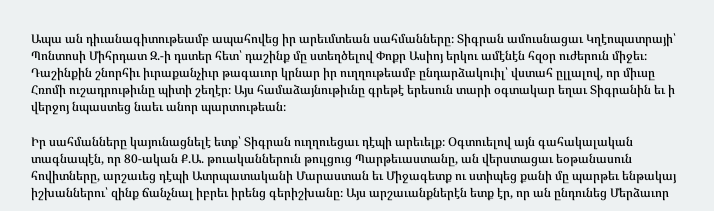Ապա ան դիւանագիտութեամբ ապահովեց իր արեւմտեան սահմանները։ Տիգրան ամուսնացաւ Կղէոպատրայի՝ Պոնտոսի Միհրդատ Զ.-ի դստեր հետ՝ դաշինք մը ստեղծելով Փոքր Ասիոյ երկու ամէնէն հզօր ուժերուն միջեւ։ Դաշինքին շնորհիւ իւրաքանչիւր թագաւոր կրնար իր ուղղութեամբ ընդարձակուիլ՝ վստահ ըլլալով, որ միւսը Հռոմի ուշադրութիւնը պիտի շեղէր։ Այս համաձայնութիւնը գրեթէ երեսուն տարի օգտակար եղաւ Տիգրանին եւ ի վերջոյ նպաստեց նաեւ անոր պարտութեան։

Իր սահմանները կայունացնելէ ետք՝ Տիգրան ուղղուեցաւ դէպի արեւելք։ Օգտուելով այն գահակալական տագնապէն, որ 80-ական Ք.Ա. թուականներուն թուլցուց Պարթեւաստանը, ան վերստացաւ եօթանասուն հովիտները, արշաւեց դէպի Ատրպատականի Մարաստան եւ Միջագետք ու ստիպեց քանի մը պարթեւ ենթակայ իշխաններու՝ զինք ճանչնալ իբրեւ իրենց գերիշխանը։ Այս արշաւանքներէն ետք էր, որ ան ընդունեց Մերձաւոր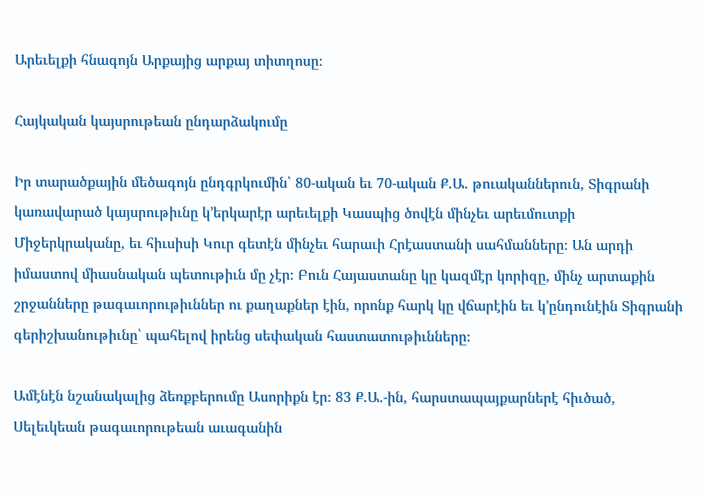Արեւելքի հնագոյն Արքայից արքայ տիտղոսը։

Հայկական կայսրութեան ընդարձակումը

Իր տարածքային մեծագոյն ընդգրկումին՝ 80-ական եւ 70-ական Ք.Ա. թուականներուն, Տիգրանի կառավարած կայսրութիւնը կ՚երկարէր արեւելքի Կասպից ծովէն մինչեւ արեւմուտքի Միջերկրականը, եւ հիւսիսի Կուր գետէն մինչեւ հարաւի Հրէաստանի սահմանները։ Ան արդի իմաստով միասնական պետութիւն մը չէր։ Բուն Հայաստանը կը կազմէր կորիզը, մինչ արտաքին շրջանները թագաւորութիւններ ու քաղաքներ էին, որոնք հարկ կը վճարէին եւ կ՚ընդունէին Տիգրանի գերիշխանութիւնը՝ պահելով իրենց սեփական հաստատութիւնները։

Ամէնէն նշանակալից ձեռքբերումը Ասորիքն էր։ 83 Ք.Ա.-ին, հարստապայքարներէ հիւծած, Սելեւկեան թագաւորութեան աւագանին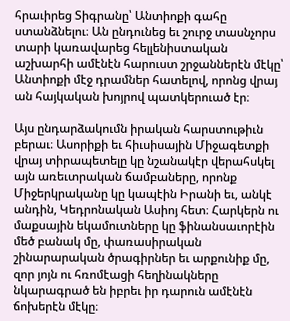հրաւիրեց Տիգրանը՝ Անտիոքի գահը ստանձնելու։ Ան ընդունեց եւ շուրջ տասնչորս տարի կառավարեց հելլենիստական աշխարհի ամէնէն հարուստ շրջաններէն մէկը՝ Անտիոքի մէջ դրամներ հատելով, որոնց վրայ ան հայկական խոյրով պատկերուած էր։

Այս ընդարձակումն իրական հարստութիւն բերաւ։ Ասորիքի եւ հիւսիսային Միջագետքի վրայ տիրապետելը կը նշանակէր վերահսկել այն առեւտրական ճամբաները, որոնք Միջերկրականը կը կապէին Իրանի եւ, անկէ անդին, Կեդրոնական Ասիոյ հետ։ Հարկերն ու մաքսային եկամուտները կը ֆինանսաւորէին մեծ բանակ մը, փառասիրական շինարարական ծրագիրներ եւ արքունիք մը, զոր յոյն ու հռոմէացի հեղինակները նկարագրած են իբրեւ իր դարուն ամէնէն ճոխերէն մէկը։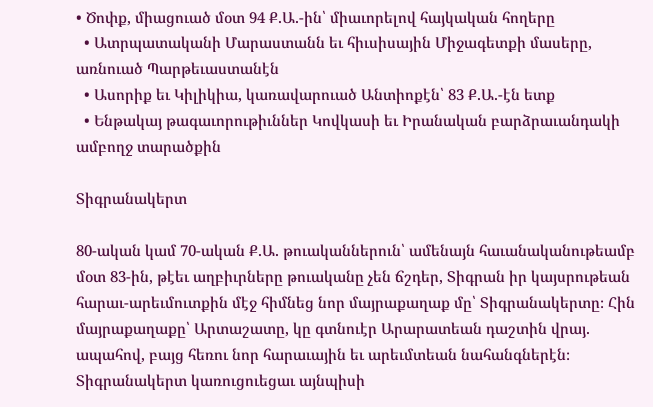• Ծոփք, միացուած մօտ 94 Ք.Ա.-ին՝ միաւորելով հայկական հողերը
  • Ատրպատականի Մարաստանն եւ հիւսիսային Միջագետքի մասերը, առնուած Պարթեւաստանէն
  • Ասորիք եւ Կիլիկիա, կառավարուած Անտիոքէն՝ 83 Ք.Ա.-էն ետք
  • Ենթակայ թագաւորութիւններ Կովկասի եւ Իրանական բարձրաւանդակի ամբողջ տարածքին

Տիգրանակերտ

80-ական կամ 70-ական Ք.Ա. թուականներուն՝ ամենայն հաւանականութեամբ մօտ 83-ին, թէեւ աղբիւրները թուականը չեն ճշդեր, Տիգրան իր կայսրութեան հարաւ-արեւմուտքին մէջ հիմնեց նոր մայրաքաղաք մը՝ Տիգրանակերտը։ Հին մայրաքաղաքը՝ Արտաշատը, կը գտնուէր Արարատեան դաշտին վրայ. ապահով, բայց հեռու նոր հարաւային եւ արեւմտեան նահանգներէն։ Տիգրանակերտ կառուցուեցաւ այնպիսի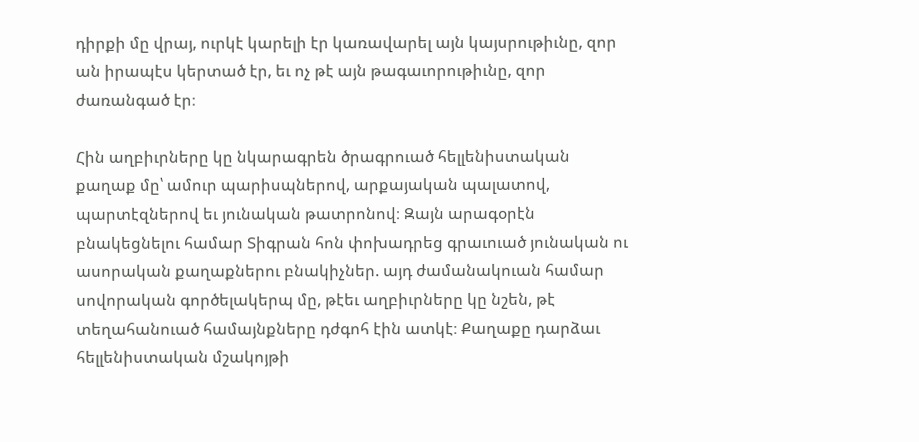դիրքի մը վրայ, ուրկէ կարելի էր կառավարել այն կայսրութիւնը, զոր ան իրապէս կերտած էր, եւ ոչ թէ այն թագաւորութիւնը, զոր ժառանգած էր։

Հին աղբիւրները կը նկարագրեն ծրագրուած հելլենիստական քաղաք մը՝ ամուր պարիսպներով, արքայական պալատով, պարտէզներով եւ յունական թատրոնով։ Զայն արագօրէն բնակեցնելու համար Տիգրան հոն փոխադրեց գրաւուած յունական ու ասորական քաղաքներու բնակիչներ. այդ ժամանակուան համար սովորական գործելակերպ մը, թէեւ աղբիւրները կը նշեն, թէ տեղահանուած համայնքները դժգոհ էին ատկէ։ Քաղաքը դարձաւ հելլենիստական մշակոյթի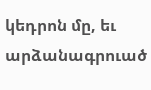կեդրոն մը, եւ արձանագրուած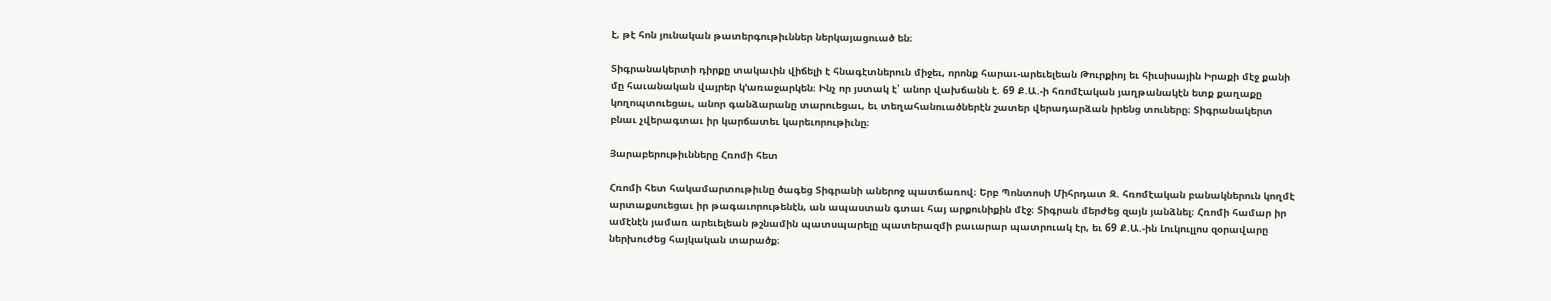է, թէ հոն յունական թատերգութիւններ ներկայացուած են։

Տիգրանակերտի դիրքը տակաւին վիճելի է հնագէտներուն միջեւ, որոնք հարաւ-արեւելեան Թուրքիոյ եւ հիւսիսային Իրաքի մէջ քանի մը հաւանական վայրեր կ՚առաջարկեն։ Ինչ որ յստակ է՝ անոր վախճանն է. 69 Ք.Ա.-ի հռոմէական յաղթանակէն ետք քաղաքը կողոպտուեցաւ, անոր գանձարանը տարուեցաւ, եւ տեղահանուածներէն շատեր վերադարձան իրենց տուները։ Տիգրանակերտ բնաւ չվերագտաւ իր կարճատեւ կարեւորութիւնը։

Յարաբերութիւնները Հռոմի հետ

Հռոմի հետ հակամարտութիւնը ծագեց Տիգրանի աներոջ պատճառով։ Երբ Պոնտոսի Միհրդատ Զ. հռոմէական բանակներուն կողմէ արտաքսուեցաւ իր թագաւորութենէն, ան ապաստան գտաւ հայ արքունիքին մէջ։ Տիգրան մերժեց զայն յանձնել։ Հռոմի համար իր ամէնէն յամառ արեւելեան թշնամին պատսպարելը պատերազմի բաւարար պատրուակ էր, եւ 69 Ք.Ա.-ին Լուկուլլոս զօրավարը ներխուժեց հայկական տարածք։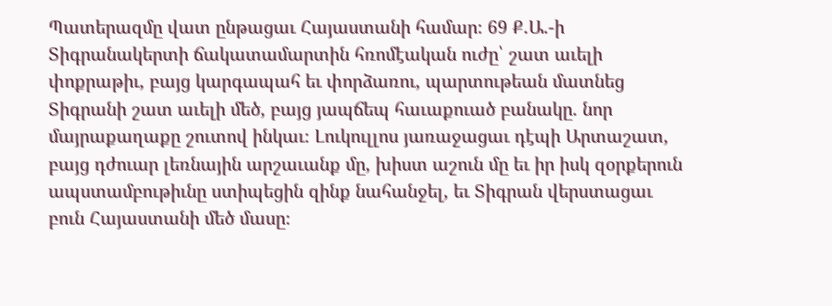Պատերազմը վատ ընթացաւ Հայաստանի համար։ 69 Ք.Ա.-ի Տիգրանակերտի ճակատամարտին հռոմէական ուժը՝ շատ աւելի փոքրաթիւ, բայց կարգապահ եւ փորձառու, պարտութեան մատնեց Տիգրանի շատ աւելի մեծ, բայց յապճեպ հաւաքուած բանակը. նոր մայրաքաղաքը շուտով ինկաւ։ Լուկուլլոս յառաջացաւ դէպի Արտաշատ, բայց դժուար լեռնային արշաւանք մը, խիստ աշուն մը եւ իր իսկ զօրքերուն ապստամբութիւնը ստիպեցին զինք նահանջել, եւ Տիգրան վերստացաւ բուն Հայաստանի մեծ մասը։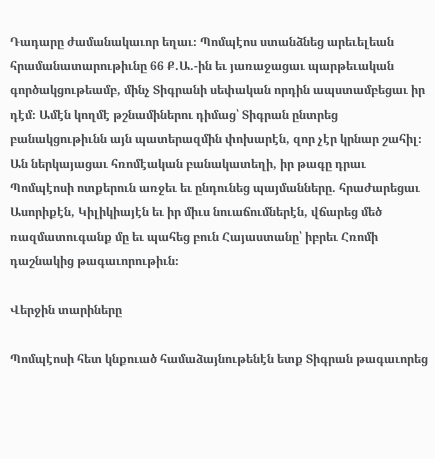Դադարը ժամանակաւոր եղաւ։ Պոմպէոս ստանձնեց արեւելեան հրամանատարութիւնը 66 Ք.Ա.-ին եւ յառաջացաւ պարթեւական գործակցութեամբ, մինչ Տիգրանի սեփական որդին ապստամբեցաւ իր դէմ։ Ամէն կողմէ թշնամիներու դիմաց՝ Տիգրան ընտրեց բանակցութիւնն այն պատերազմին փոխարէն, զոր չէր կրնար շահիլ։ Ան ներկայացաւ հռոմէական բանակատեղի, իր թագը դրաւ Պոմպէոսի ոտքերուն առջեւ եւ ընդունեց պայմանները. հրաժարեցաւ Ասորիքէն, Կիլիկիայէն եւ իր միւս նուաճումներէն, վճարեց մեծ ռազմատուգանք մը եւ պահեց բուն Հայաստանը՝ իբրեւ Հռոմի դաշնակից թագաւորութիւն։

Վերջին տարիները

Պոմպէոսի հետ կնքուած համաձայնութենէն ետք Տիգրան թագաւորեց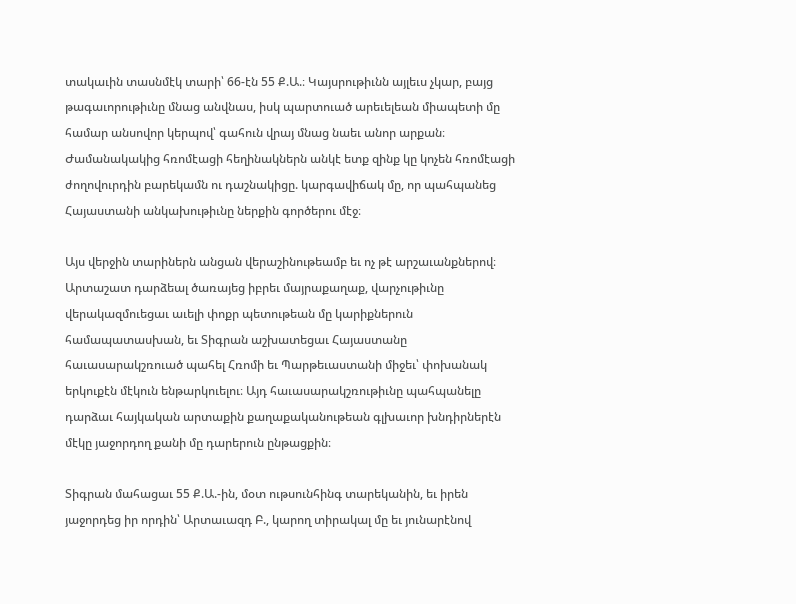տակաւին տասնմէկ տարի՝ 66-էն 55 Ք.Ա.։ Կայսրութիւնն այլեւս չկար, բայց թագաւորութիւնը մնաց անվնաս, իսկ պարտուած արեւելեան միապետի մը համար անսովոր կերպով՝ գահուն վրայ մնաց նաեւ անոր արքան։ Ժամանակակից հռոմէացի հեղինակներն անկէ ետք զինք կը կոչեն հռոմէացի ժողովուրդին բարեկամն ու դաշնակիցը. կարգավիճակ մը, որ պահպանեց Հայաստանի անկախութիւնը ներքին գործերու մէջ։

Այս վերջին տարիներն անցան վերաշինութեամբ եւ ոչ թէ արշաւանքներով։ Արտաշատ դարձեալ ծառայեց իբրեւ մայրաքաղաք, վարչութիւնը վերակազմուեցաւ աւելի փոքր պետութեան մը կարիքներուն համապատասխան, եւ Տիգրան աշխատեցաւ Հայաստանը հաւասարակշռուած պահել Հռոմի եւ Պարթեւաստանի միջեւ՝ փոխանակ երկուքէն մէկուն ենթարկուելու։ Այդ հաւասարակշռութիւնը պահպանելը դարձաւ հայկական արտաքին քաղաքականութեան գլխաւոր խնդիրներէն մէկը յաջորդող քանի մը դարերուն ընթացքին։

Տիգրան մահացաւ 55 Ք.Ա.-ին, մօտ ութսունհինգ տարեկանին, եւ իրեն յաջորդեց իր որդին՝ Արտաւազդ Բ., կարող տիրակալ մը եւ յունարէնով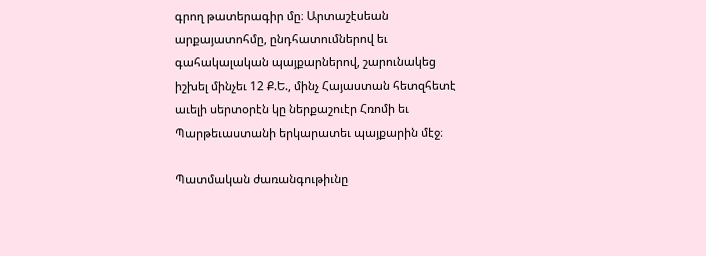գրող թատերագիր մը։ Արտաշէսեան արքայատոհմը, ընդհատումներով եւ գահակալական պայքարներով, շարունակեց իշխել մինչեւ 12 Ք.Ե., մինչ Հայաստան հետզհետէ աւելի սերտօրէն կը ներքաշուէր Հռոմի եւ Պարթեւաստանի երկարատեւ պայքարին մէջ։

Պատմական ժառանգութիւնը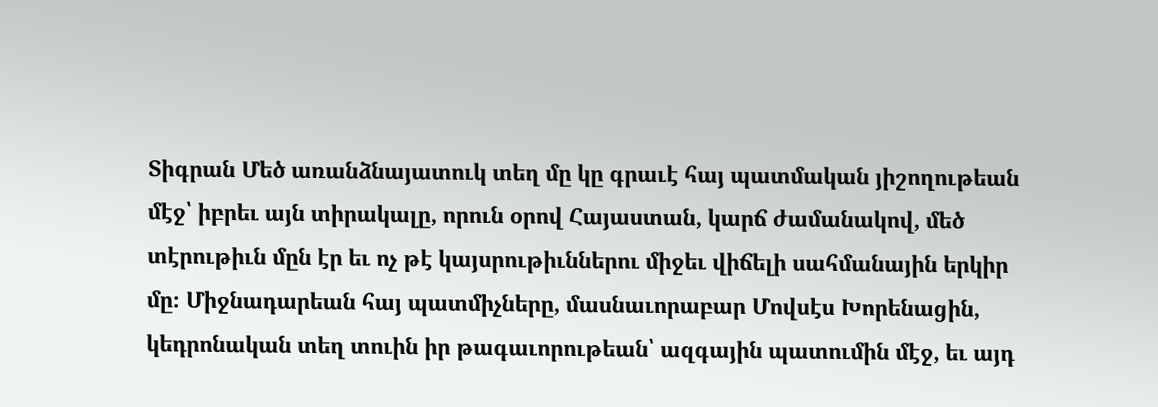Տիգրան Մեծ առանձնայատուկ տեղ մը կը գրաւէ հայ պատմական յիշողութեան մէջ՝ իբրեւ այն տիրակալը, որուն օրով Հայաստան, կարճ ժամանակով, մեծ տէրութիւն մըն էր եւ ոչ թէ կայսրութիւններու միջեւ վիճելի սահմանային երկիր մը։ Միջնադարեան հայ պատմիչները, մասնաւորաբար Մովսէս Խորենացին, կեդրոնական տեղ տուին իր թագաւորութեան՝ ազգային պատումին մէջ, եւ այդ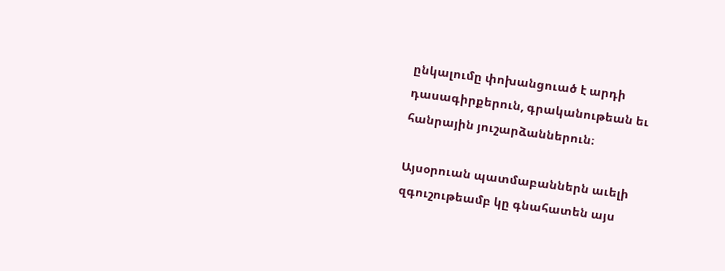ընկալումը փոխանցուած է արդի դասագիրքերուն, գրականութեան եւ հանրային յուշարձաններուն։

Այսօրուան պատմաբաններն աւելի զգուշութեամբ կը գնահատեն այս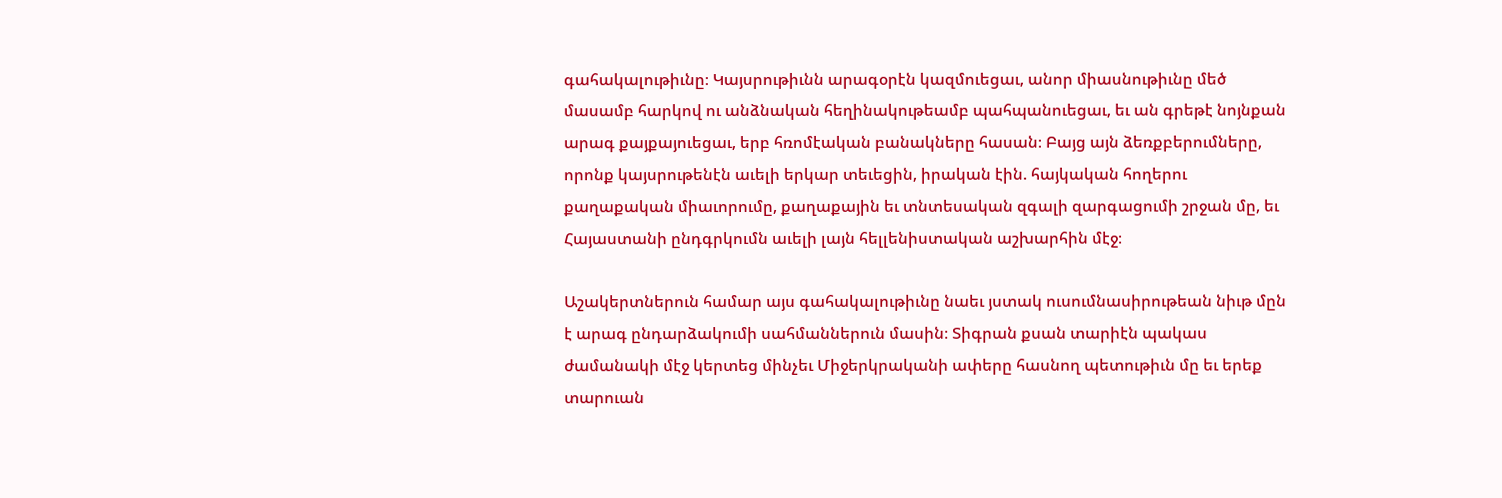գահակալութիւնը։ Կայսրութիւնն արագօրէն կազմուեցաւ, անոր միասնութիւնը մեծ մասամբ հարկով ու անձնական հեղինակութեամբ պահպանուեցաւ, եւ ան գրեթէ նոյնքան արագ քայքայուեցաւ, երբ հռոմէական բանակները հասան։ Բայց այն ձեռքբերումները, որոնք կայսրութենէն աւելի երկար տեւեցին, իրական էին. հայկական հողերու քաղաքական միաւորումը, քաղաքային եւ տնտեսական զգալի զարգացումի շրջան մը, եւ Հայաստանի ընդգրկումն աւելի լայն հելլենիստական աշխարհին մէջ։

Աշակերտներուն համար այս գահակալութիւնը նաեւ յստակ ուսումնասիրութեան նիւթ մըն է արագ ընդարձակումի սահմաններուն մասին։ Տիգրան քսան տարիէն պակաս ժամանակի մէջ կերտեց մինչեւ Միջերկրականի ափերը հասնող պետութիւն մը եւ երեք տարուան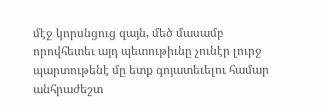մէջ կորսնցուց զայն, մեծ մասամբ որովհետեւ այդ պետութիւնը չունէր լուրջ պարտութենէ մը ետք գոյատեւելու համար անհրաժեշտ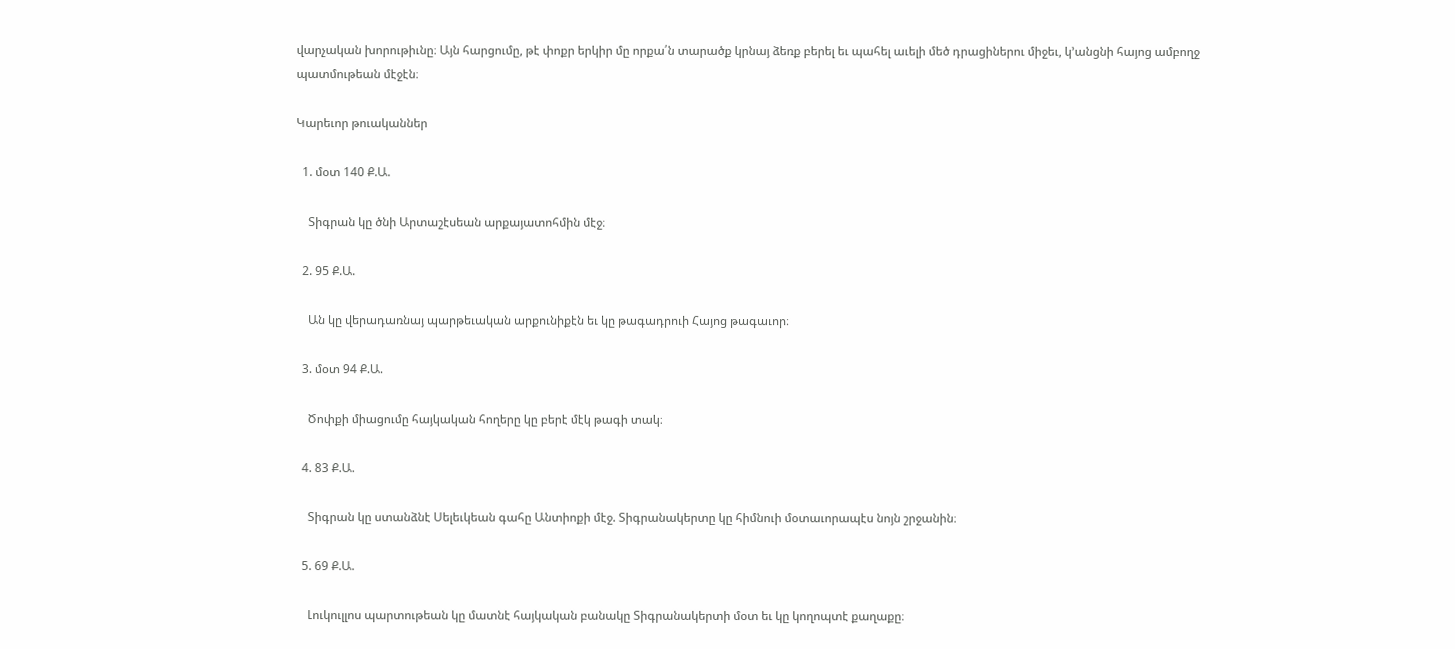վարչական խորութիւնը։ Այն հարցումը, թէ փոքր երկիր մը որքա՛ն տարածք կրնայ ձեռք բերել եւ պահել աւելի մեծ դրացիներու միջեւ, կ՚անցնի հայոց ամբողջ պատմութեան մէջէն։

Կարեւոր թուականներ

  1. մօտ 140 Ք.Ա.

    Տիգրան կը ծնի Արտաշէսեան արքայատոհմին մէջ։

  2. 95 Ք.Ա.

    Ան կը վերադառնայ պարթեւական արքունիքէն եւ կը թագադրուի Հայոց թագաւոր։

  3. մօտ 94 Ք.Ա.

    Ծոփքի միացումը հայկական հողերը կը բերէ մէկ թագի տակ։

  4. 83 Ք.Ա.

    Տիգրան կը ստանձնէ Սելեւկեան գահը Անտիոքի մէջ. Տիգրանակերտը կը հիմնուի մօտաւորապէս նոյն շրջանին։

  5. 69 Ք.Ա.

    Լուկուլլոս պարտութեան կը մատնէ հայկական բանակը Տիգրանակերտի մօտ եւ կը կողոպտէ քաղաքը։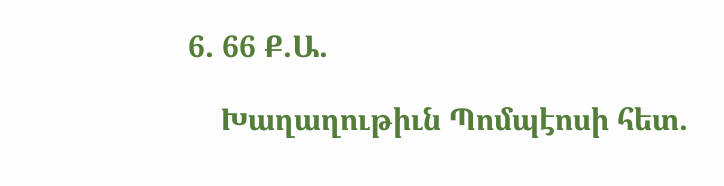6. 66 Ք.Ա.

    Խաղաղութիւն Պոմպէոսի հետ.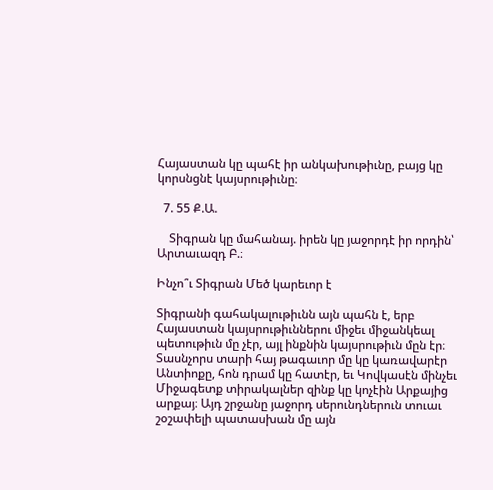Հայաստան կը պահէ իր անկախութիւնը, բայց կը կորսնցնէ կայսրութիւնը։

  7. 55 Ք.Ա.

    Տիգրան կը մահանայ. իրեն կը յաջորդէ իր որդին՝ Արտաւազդ Բ.։

Ինչո՞ւ Տիգրան Մեծ կարեւոր է

Տիգրանի գահակալութիւնն այն պահն է, երբ Հայաստան կայսրութիւններու միջեւ միջանկեալ պետութիւն մը չէր, այլ ինքնին կայսրութիւն մըն էր։ Տասնչորս տարի հայ թագաւոր մը կը կառավարէր Անտիոքը, հոն դրամ կը հատէր, եւ Կովկասէն մինչեւ Միջագետք տիրակալներ զինք կը կոչէին Արքայից արքայ։ Այդ շրջանը յաջորդ սերունդներուն տուաւ շօշափելի պատասխան մը այն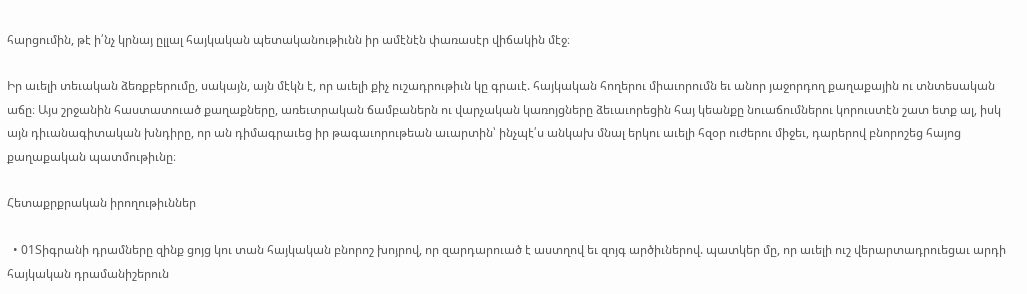հարցումին, թէ ի՛նչ կրնայ ըլլալ հայկական պետականութիւնն իր ամէնէն փառասէր վիճակին մէջ։

Իր աւելի տեւական ձեռքբերումը, սակայն, այն մէկն է, որ աւելի քիչ ուշադրութիւն կը գրաւէ. հայկական հողերու միաւորումն եւ անոր յաջորդող քաղաքային ու տնտեսական աճը։ Այս շրջանին հաստատուած քաղաքները, առեւտրական ճամբաներն ու վարչական կառոյցները ձեւաւորեցին հայ կեանքը նուաճումներու կորուստէն շատ ետք ալ, իսկ այն դիւանագիտական խնդիրը, որ ան դիմագրաւեց իր թագաւորութեան աւարտին՝ ինչպէ՛ս անկախ մնալ երկու աւելի հզօր ուժերու միջեւ, դարերով բնորոշեց հայոց քաղաքական պատմութիւնը։

Հետաքրքրական իրողութիւններ

  • 01Տիգրանի դրամները զինք ցոյց կու տան հայկական բնորոշ խոյրով, որ զարդարուած է աստղով եւ զոյգ արծիւներով. պատկեր մը, որ աւելի ուշ վերարտադրուեցաւ արդի հայկական դրամանիշերուն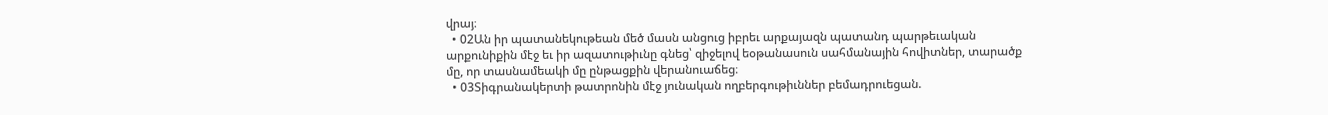վրայ։
  • 02Ան իր պատանեկութեան մեծ մասն անցուց իբրեւ արքայազն պատանդ պարթեւական արքունիքին մէջ եւ իր ազատութիւնը գնեց՝ զիջելով եօթանասուն սահմանային հովիտներ, տարածք մը, որ տասնամեակի մը ընթացքին վերանուաճեց։
  • 03Տիգրանակերտի թատրոնին մէջ յունական ողբերգութիւններ բեմադրուեցան.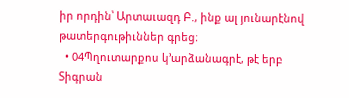իր որդին՝ Արտաւազդ Բ., ինք ալ յունարէնով թատերգութիւններ գրեց։
  • 04Պղուտարքոս կ՚արձանագրէ, թէ երբ Տիգրան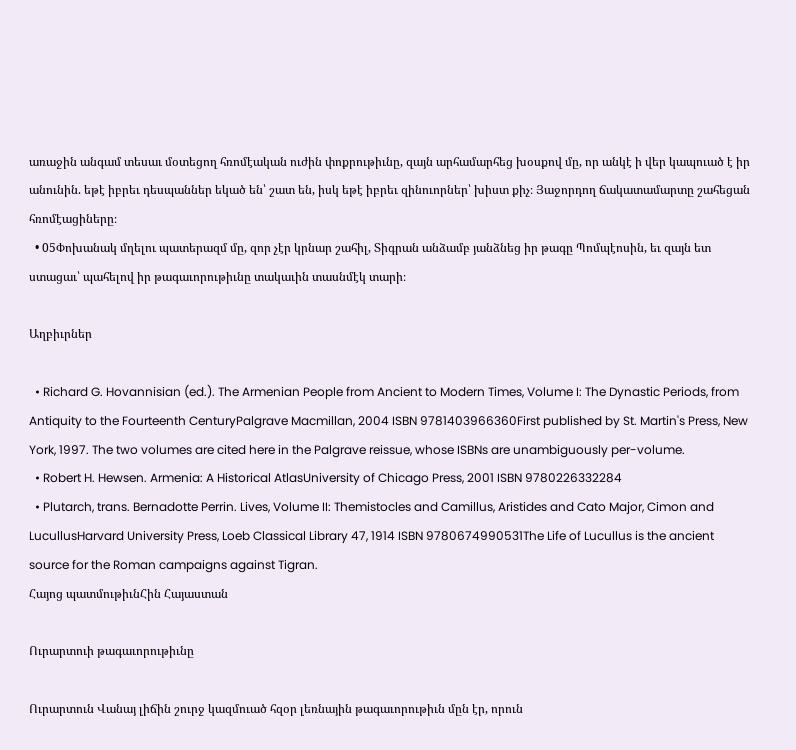առաջին անգամ տեսաւ մօտեցող հռոմէական ուժին փոքրութիւնը, զայն արհամարհեց խօսքով մը, որ անկէ ի վեր կապուած է իր անունին. եթէ իբրեւ դեսպաններ եկած են՝ շատ են, իսկ եթէ իբրեւ զինուորներ՝ խիստ քիչ։ Յաջորդող ճակատամարտը շահեցան հռոմէացիները։
  • 05Փոխանակ մղելու պատերազմ մը, զոր չէր կրնար շահիլ, Տիգրան անձամբ յանձնեց իր թագը Պոմպէոսին, եւ զայն ետ ստացաւ՝ պահելով իր թագաւորութիւնը տակաւին տասնմէկ տարի։

Աղբիւրներ

  • Richard G. Hovannisian (ed.). The Armenian People from Ancient to Modern Times, Volume I: The Dynastic Periods, from Antiquity to the Fourteenth CenturyPalgrave Macmillan, 2004 ISBN 9781403966360First published by St. Martin's Press, New York, 1997. The two volumes are cited here in the Palgrave reissue, whose ISBNs are unambiguously per-volume.
  • Robert H. Hewsen. Armenia: A Historical AtlasUniversity of Chicago Press, 2001 ISBN 9780226332284
  • Plutarch, trans. Bernadotte Perrin. Lives, Volume II: Themistocles and Camillus, Aristides and Cato Major, Cimon and LucullusHarvard University Press, Loeb Classical Library 47, 1914 ISBN 9780674990531The Life of Lucullus is the ancient source for the Roman campaigns against Tigran.
Հայոց պատմութիւնՀին Հայաստան

Ուրարտուի թագաւորութիւնը

Ուրարտուն Վանայ լիճին շուրջ կազմուած հզօր լեռնային թագաւորութիւն մըն էր, որուն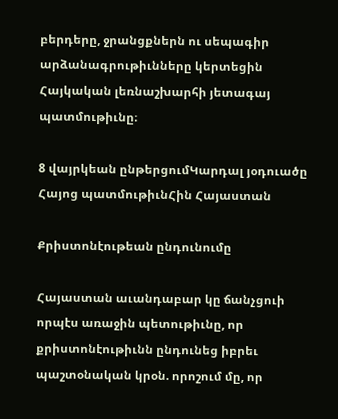բերդերը, ջրանցքներն ու սեպագիր արձանագրութիւնները կերտեցին Հայկական լեռնաշխարհի յետագայ պատմութիւնը։

8 վայրկեան ընթերցումԿարդալ յօդուածը
Հայոց պատմութիւնՀին Հայաստան

Քրիստոնէութեան ընդունումը

Հայաստան աւանդաբար կը ճանչցուի որպէս առաջին պետութիւնը, որ քրիստոնէութիւնն ընդունեց իբրեւ պաշտօնական կրօն. որոշում մը, որ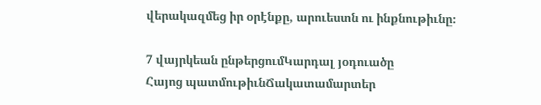վերակազմեց իր օրէնքը, արուեստն ու ինքնութիւնը։

7 վայրկեան ընթերցումԿարդալ յօդուածը
Հայոց պատմութիւնՃակատամարտեր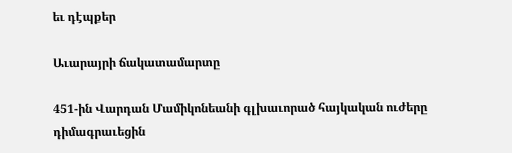եւ դէպքեր

Աւարայրի ճակատամարտը

451-ին Վարդան Մամիկոնեանի գլխաւորած հայկական ուժերը դիմագրաւեցին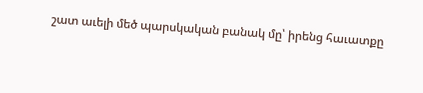շատ աւելի մեծ պարսկական բանակ մը՝ իրենց հաւատքը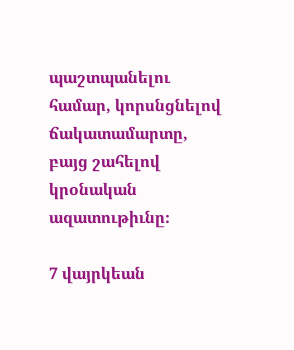պաշտպանելու համար, կորսնցնելով ճակատամարտը, բայց շահելով կրօնական ազատութիւնը։

7 վայրկեան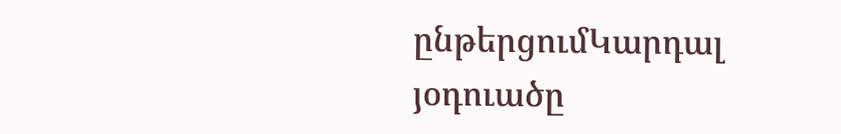ընթերցումԿարդալ յօդուածը